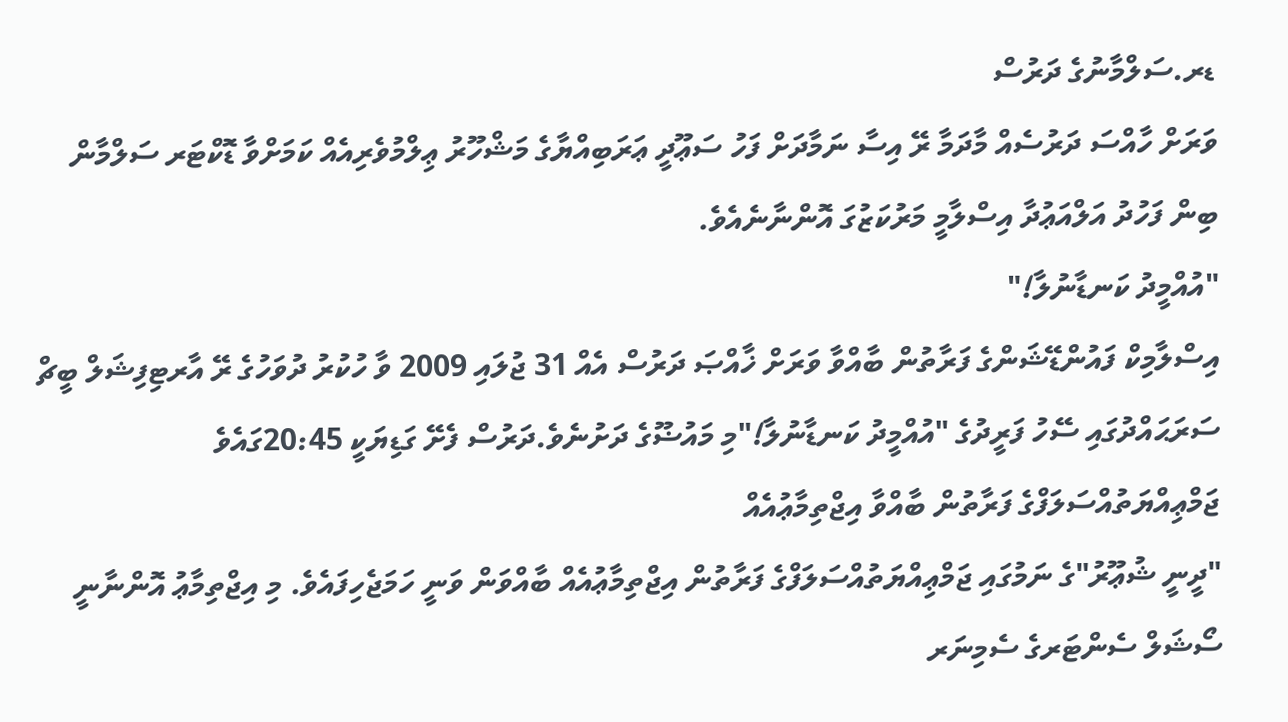ޑރ.ސަލްމާނުގެ ދަރުސް
ވަރަށް ހާއްސަ ދަރުސެއް މާދަމާ ރޭ އިސާ ނަމާދަށް ފަހު ސަޢޫދީ ޢަރަބިއްޔާގެ މަޝްހޫރު ޢިލްމުވެރިއެއް ކަމަށްވާ ޑޮކްޓަރ ސަލްމާން ބިން ފަހުދު އަލްއަޢުދާ އިސްލާމީ މަރުކަޒުގަ އޮންނާނެއެވެ.
"އުއްމީދު ކަނޑާނުލާ!"
އިސްލާމިކް ފައުންޑޭޝަންގެ ފަރާތުން ބާއްވާ ވަރަށް ޚާއްޞަ ދަރުސް އެއް 31 ޖުލައި 2009 ވާ ހުކުރު ދުވަހުގެ ރޭ އާރޓިފިޝަލް ބީޗް ސަރަޙައްދުގައި ސޭހު ފަރީދުގެ "އުއްމީދު ކަނޑާނުލާ!"މި މައުޟޫގެ ދަށުނެވެ.ދަރުސް ފެށޭ ގަޑިޔަކީ 20:45ގައެވެ
ޖަމްޢިއްޔަތުއްސަލަފްގެ ފަރާތުން ބާއްވާ އިޖްތިމާޢުއެއް
"ދީނީ ޝުޢޫރު"ގެ ނަމުގައި ޖަމްޢިއްޔަތުއްސަލަފްގެ ފަރާތުން އިޖްތިމާޢުއެއް ބާއްވަން ވަނީ ހަމަޖެހިފައެވެ. މި އިޖްތިމާޢު އޮންނާނީ ސޯޝަލް ސެންޓަރގެ ސެމިނަރ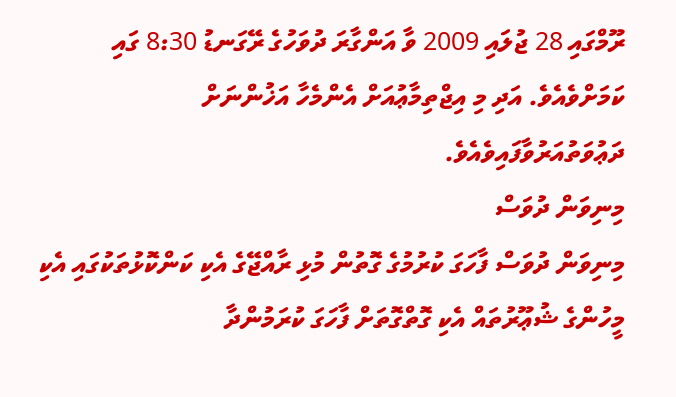ރޫމްގައި 28 ޖުލައި 2009 ވާ އަންގާރަ ދުވަހުގެ ރޭގަނޑު 8:30 ގައި ކަމަށްވެއެވެ. އަދި މި އިޖްތިމާޢުއަށް އެންމެހާ އަޚުންނަށް ދަޢުވަތުއަރުވާފައިވެއެވެ.
މިނިވަން ދުވަސް
މިނިވަން ދުވަސް ފާހަގަ ކުރުމުގެ ގޮތުން މުޅި ރާއްޖޭގެ އެކި ކަންކޮޅުތަކުގައި އެކި މީހުންގެ ޝުޢޫރުތައް އެކި ގޮތްގޮތަށް ފާހަގަ ކުރަމުންދާ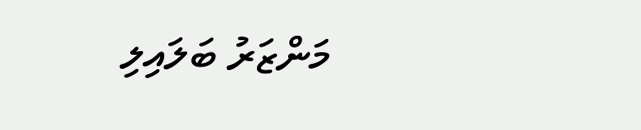މަންޒަރު ބަލައިލި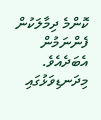ކޮންމެ ދިމާލަކުން ފެންނަމުން އެބަދެއެވެ. މިދަނޑިވަޅުގައި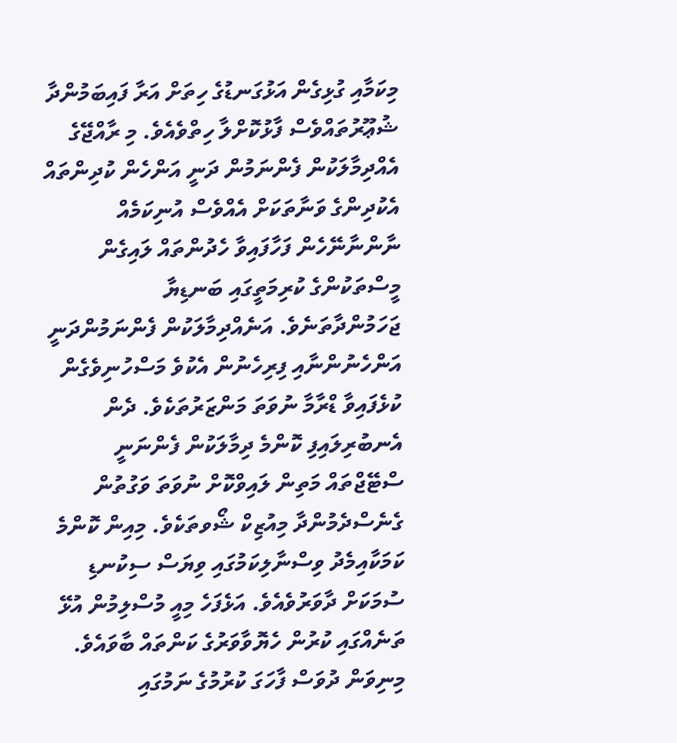މިކަމާއި ގުޅިގެން އަޅުގަނޑުގެ ހިތަށް އަރާ ފައިބަމުންދާ ޝުޢޫރުތައްވެސް ފާޅުކޮށްލާ ހިތްވެއެވެ. މި ރާއްޖޭގެ އެއްދިމާލަކުން ފެންނަމުން ދަނީ އަންހެން ކުދިންތައް އެކުދިންގެ ވަނާތަކަށް އެއްވެސް އުނިކަމެއް ނާންނާނޭހެން ފަހާފައިވާ ހެދުންތައް ލައިގެން މީސްތަކުންގެ ކުރިމަތީގައި ބަނޑިޔާ ޖަހަމުންދާތަނެވެ. އަނެއްދިމާލަކުން ފެންނަމުންދަނީ އަންހެނުންނާއި ފިރިހެނުން އެކުވެ މަސްހުނިވެގެން ކުޅެފައިވާ ޑްރާމާ ނުވަތަ މަންޒަރުތަކެވެ. ދެން އެނބުރިލައިފި ކޮންމެ ދިމާލަކުން ފެންނަނީ ސްޓޭޖްތައް މަތިން ލައިވްކޮށް ނުވަތަ ވަގުތުން ގެނެސްދެމުންދާ މިއުޒިކް ޝޯވތަކެވެ. މިއިން ކޮންމެ ކަމަކާއިމެދު ވިސްނާލިކަމުގައި ވިޔަސް ސިކުނޑި ސުމަކަށް ދާވަރުވެއެވެ. އަޅެފަހެ މިއީ މުސްލިމުން އުޅޭ ތަނެއްގައި ކުރުން ހެޔޮވާވަރުގެ ކަންތައް ބާވައެވެ.
މިނިވަން ދުވަސް ފާހަގަ ކުރުމުގެ ނަމުގައި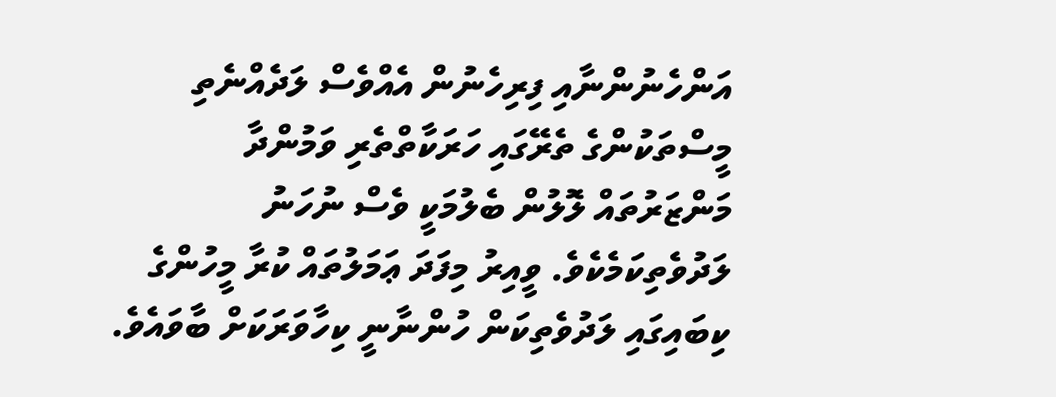އަންހެނުންނާއި ފިރިހެނުން އެއްވެސް ލަދެއްނެތި މީސްތަކުންގެ ތެރޭގައި ހަރަކާތްތެރި ވަމުންދާ މަންޒަރުތައް ލޮލުން ބެލުމަކީ ވެސް ނުހަނު ލަދުވެތިކަމެކެވެ. ވީއިރު މިފަދަ ޢަމަލުތައް ކުރާ މީހުންގެ ކިބައިގައި ލަދުވެތިކަން ހުންނާނީ ކިހާވަރަކަށް ބާވައެވެ.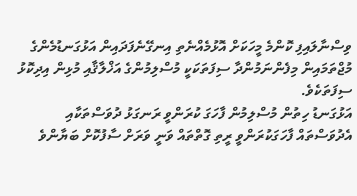ވިސްނާލައިފި ކޮންމެ މީހަކަށް އޮޅުމެއްނެތި އިނގޭނެފަދައިން އަޅުގަނޑުމެންގެ މުޖްތަމައިން މިފެންނަމުންދާ ސިފަތަކަކީ މުސްލިމުންގެ އަޚްލާޤާއި މުޅިން އިދިކޮޅު ސިފަތަކެވެ.
އަޅުގަނޑު ހިތުން މުސްލިމުން ފާހަގަ ކުރަންވީ ރަނގަޅު ދުވަސްތަކާއި އެދުވަސްތައް ފާހަގަކުރަންވީ ރީތި ގޮތްތައް ވަނީ ވަރަށް ސާފުކޮށް ބަޔާންވެ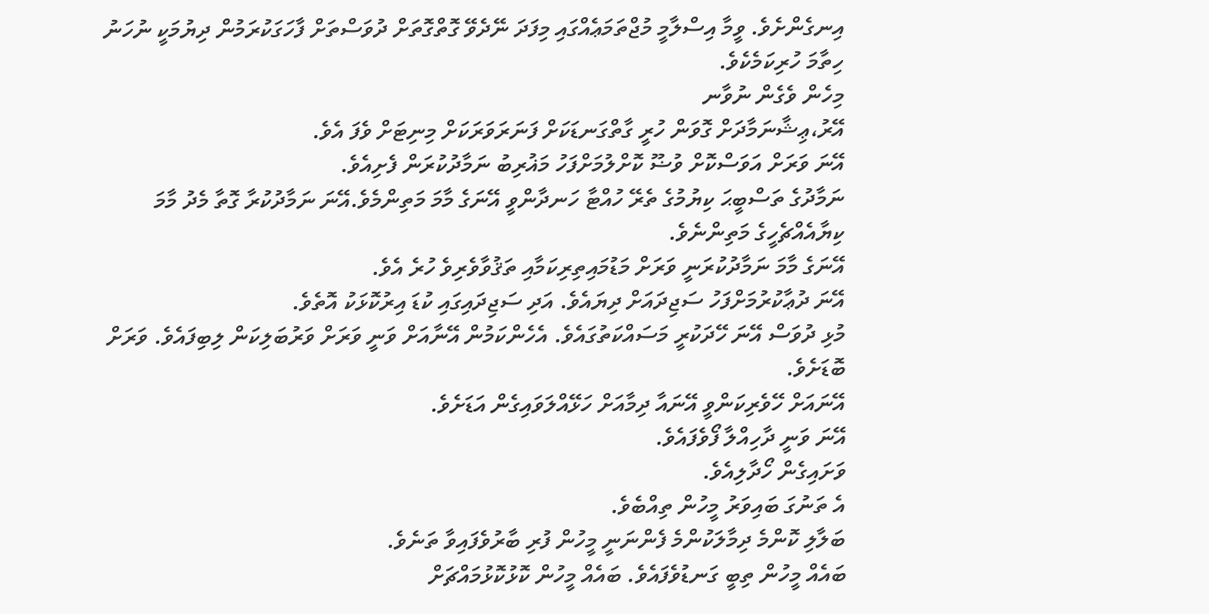އިނގެންށެވެ. ވީމާ އިސްލާމީ މުޖްތަމަޢެއްގައި މިފަދަ ނޭދެވޭ ގޮތްގޮތަށް ދުވަސްތަށް ފާހަގަކުރަމުން ދިޔުމަކީ ނުހަނު ހިތާމަ ހުރިކަމެކެވެ.
މިހެން ވެގެން ނުވާނ
އޭރު،ޢިޝާނަމާދަށް ގޮވަން ހުރީ ގާތްގަނޑަކަށް ފަނަރަވަރަކަށް މިނިޓަށް ވެފަ އެވެ.
އޭނަ ވަރަށް އަވަސްކޮށް ވުޟޫ ކޮށްލުމަށްފަހު މަޣުރިބު ނަމާދުކުރަން ފެށިއެވެ.
ނަމާދުގެ ތަސްބީޙަ ކިޔުމުގެ ތެރޭ ހުއްޓާ ހަނދާންވީ އޭނަގެ މާމަ މަތިންމެވެ.އޭނަ ނަމާދުކުރާ ގޮތާ މެދު މާމަ ކިޔާއެއްޗެހީގެ މަތިންނެވެ.
އޭނަގެ މާމަ ނަމާދުކުރަނީ ވަރަށް މަޑުމައިތިރިކަމާއި ތަޤުވާވެރިވެ ހުރެ އެވެ.
އޭނަ ދުޢާކުރުމަށްފަހު ސަޖިދައަށް ދިޔައެވެ. އަދި ސަޖިދައިގައި ކުޑަ އިރުކޮޅަކު އޮތެވެ.
މުޅި ދުވަސް އޭނަ ހޭދަކުރީ މަސައްކަތުގައެވެ. އެހެންކަމުން އޭނާއަށް ވަނީ ވަރަށް ވަރުބަލިކަން ލިބިފައެވެ. ވަރަށް ބޮޑަށެވެ.
އޭނައަށް ހޭވެރިކަންވީ އޭނައާ ދިމާއަށް ހަޅޭއްލަވައިގެން އަޑަށެވެ.
އޭނަ ވަނީ ދާހިއްލާ ފޯވެފައެވެ.
ވަށައިގެން ހޯދާލިއެވެ.
އެ ތަނުގަ ބައިވަރު މީހުން ތިއްބެވެ.
ބަލާލި ކޮންމެ ދިމާލަކުންމެ ފެންނަނީ މީހުން ފުރި ބާރުވެފައިވާ ތަނެވެ.
ބައެއް މީހުން ތިބީ ގަނޑުވެފައެވެ. ބައެއް މީހުން ކޮޅުކޮޅުމައްޗަށް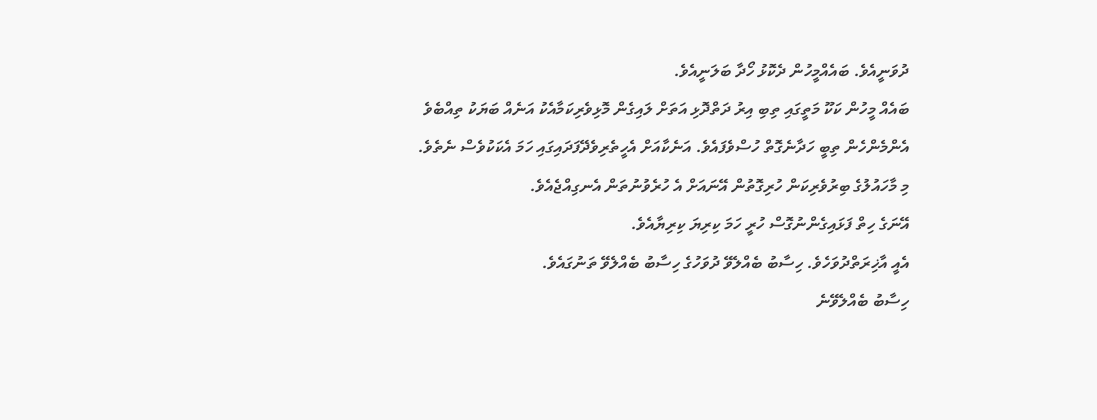ދުވަނީއެވެ. ބައެއްމީހުން ދެކޮޅު ހޯދާ ބަލަނީއެވެ.
ބައެއް މީހުން ކަކޫ މަތީގައި ތިބި އިރު ދަތްދޮޅި އަތަށް ލައިގެން މޮޅިވެރިކަމާއެކު އަނެއް ބަޔަކު ތިއްބެވެ
އެންމެންހެން ތިބީ ހަދާނެގޮތް ހުސްވެފައެވެ. އަނެކާއަށް އެހީތެރިވެދޭފަދައިގައި ހަމަ އެކަކުވެސް ނެތެވެ.
މި މާހައުލުގެ ބިރުވެރިކަން ހުރިގޮތުން އޭނައަށް އެ ހުރެވުނުތަން އެނގިއްޖެއެވެ.
އޭނަގެ ހިތް ފަޅައިގެންނުގޮސް ހުރީ ހަމަ ކިރިޔަ ކިރިޔާއެވެ.
އެއީ އާޚިރަތްދުވަހެވެ. ހިސާބު ބެއްލެވޭ ދުވަހުގެ ހިސާބު ބެއްލެވޭ ތަނުގައެވެ.
ހިސާބު ބެއްލެވޭނެ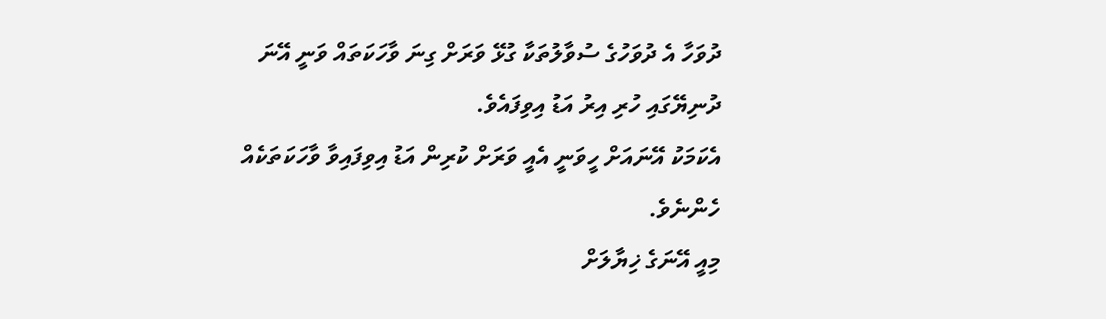ދުވަހާ އެ ދުވަހުގެ ސުވާލުތަކާ ގުޅޭ ވަރަށް ގިނަ ވާހަކަތައް ވަނީ އޭނަ ދުނިޔޭގައި ހުރި އިރު އަޑު އިވިފައެވެ.
އެކަމަކު އޭނައަށް ހީވަނީ އެއީ ވަރަށް ކުރިން އަޑު އިވިފައިވާ ވާހަކަތަކެއް ހެންނެވެ.
މިއީ އޭނަގެ ޚިޔާލަށް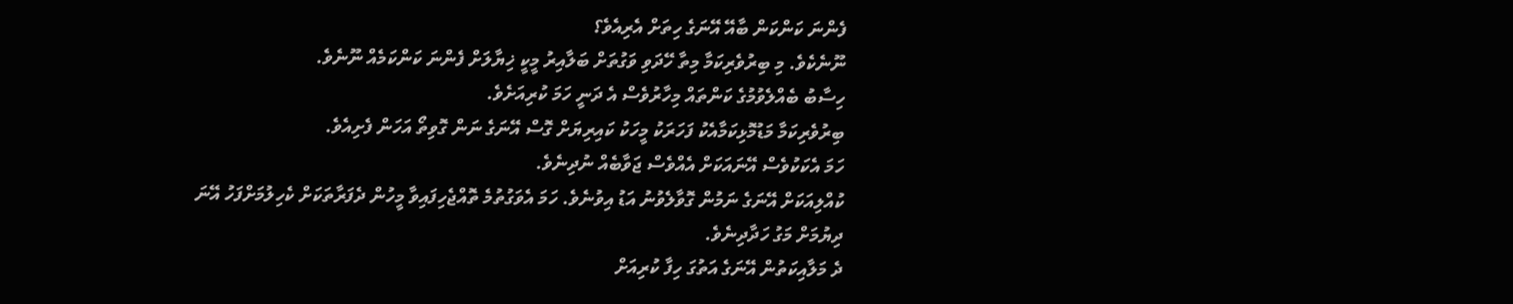ފެންނަ ކަންކަން ބާއޭ އޭނަގެ ހިތަށް އެރިއެވެ؟
ނޫނެކެވެ. މި ބިރުވެރިކަމާ މިތާ ހޭދަވި ވަގުތަށް ބަލާއިރު މީކީ ޚިޔާލަށް ފެންނަ ކަންކަމެއް ނޫނެވެ.
ހިސާބު ބެއްލެވުމުގެ ކަންތައް މިހާރުވެސް އެ ދަނީ ހަމަ ކުރިއަށެވެ.
ބިރުވެރިކަމާ މަޑުމޮޅިކަމާއެކު ފަހަރަކު މީހަކު ކައިރިޔަށް ގޮސް އޭނަގެ ނަން ގޮވިތޯ އަހަން ފެށިއެވެ.
ހަމަ އެކަކުވެސް އޭނައަކަށް އެއްވެސް ޖަވާބެއް ނުދިނެވެ.
ކުއްލިއަކަށް އޭނަގެ ނަމުން ގޮވާލެވުނު އަޑު އިވުނެވެ. ހަމަ އެވަގުތުމެ ތޮއްޖެހިފައިވާ މީހުން ދެފަރާތަކަށް ކެހިލުމަށްފަހު އޭނަ ދިޔުމަށް މަގު ހަދާދިނެވެ.
ދެ މަލާއިކަތުން އޭނަގެ އަތުގަ ހިފާ ކުރިއަށް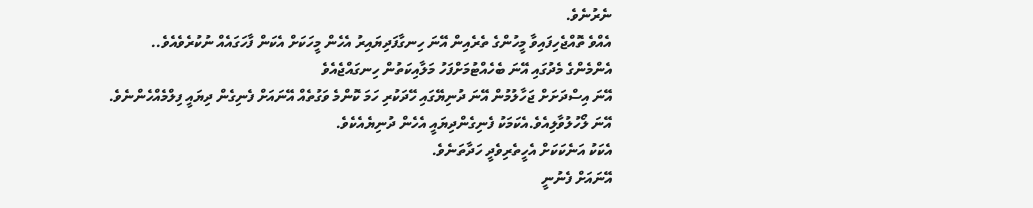ނެރުނެވެ.
އެއްވެ ތޮއްޖެހިފައިވާ މީހުންގެ ތެރެއިން އޭނަ ހިނގާފަދިޔައިރު އެހެން މީހަކަށް އެކަން ފާހަގައެއް ނުކުރެވެއެވެ..
އެންމެންގެ މެދުގައި އޭނަ ބެހެއްޓުމަށްފަހު މަލާއިކަތުން ހިނގައްޖެއެވެ
އޭނަ އިސްދަށަށް ޖަހާލުމުން އޭނަ ދުނިޔޭގައި ހޭދަކުރި ހަމަ ކޮންމެ ވަގުތެއް އޭނައަށް ފެނިގެން ދިޔައީ ފިލްމެއްހެންނެވެ.
އޭނަ ލޯހުލުވާލިއެވެ.އެކަމަކު ފެނިގެންދިޔައީ އެހެން ދުނިޔެއެކެވެ.
އެކަކު އަނެކަކަށް އެހީތެރިވެދީ ހަދާތަނެވެ.
އޭނައަށް ފެނުނީ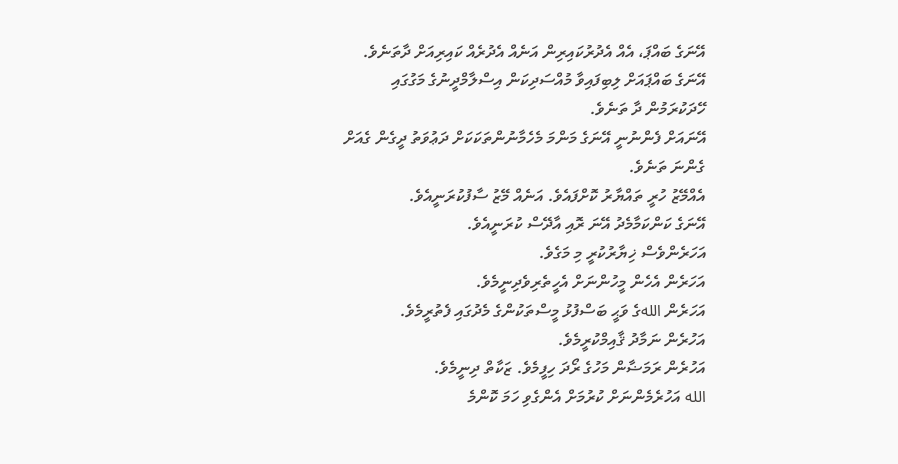އޭނަގެ ބައްޕަ، އެއް އެދުރުކައިރިން އަނެއް އެދުރެއް ކައިރިއަށް ދާތަނެވެ.
އޭނަގެ ބައްޕައަށް ލިބިފައިވާ މުއްސަދިކަން އިސްލާމްދީނުގެ މަގުގައި ހޭދަކުރަމުން ދާ ތަނެވެ.
އޭނައަށް ފެންނުނީ އޭނަގެ މަންމަ މެހެމާނުންތަކަކަށް ދަޢުވަތު ދީގެން ގެއަށް ގެންނަ ތަނެވެ.
އެއްމޭޒު ހުރީ ތައްޔާރު ކޮށްފައެވެ. އަނެއް މޭޒު ސާފުކުރަނީއެވެ.
އޭނަގެ ކަންކަމާމެދު އޭނަ ރޮއި އާދޭސް ކުރަނީއެވެ.
އަހަރެންވެސް ޚިޔާރުކުރީ މި މަގެވެ.
އަހަރެން އެހެން މީހުންނަށް އެހީތެރިވެދިނީމެވެ.
އަހަރެން اللهގެ ވަޙީ ބަސްފުޅު މީސްތަކުންގެ މެދުގައި ފެތުރީމެވެ.
އަހުރެން ނަމާދު ޤާއިމްކުރީމެވެ.
އަހުރެން ރަމަޟާން މަހުގެ ރޯދަ ހިފީމެވެ. ޒަކާތް ދިނީމެވެ.
الله އަހުރެމެންނަށް ކުރުމަށް އެންގެވި ހަމަ ކޮންމެ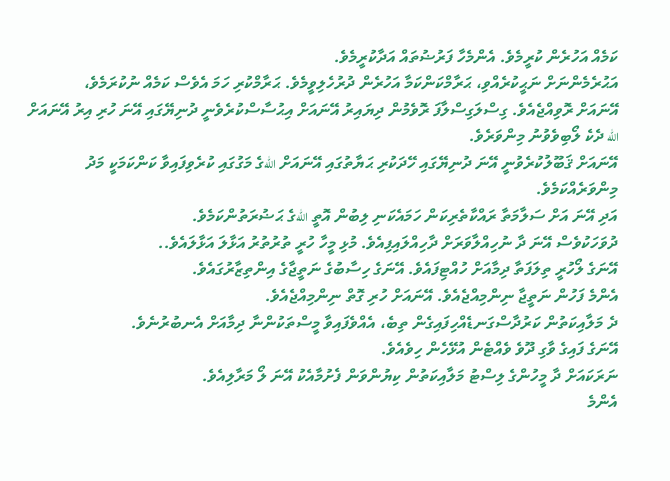ކަމެއް އަހުރެން ކުރީމެވެ. އެންމެހާ ފަރުޟުތައް އަދާކުރީމެވެ.
އަޙުރެމެންނަށް ނަޙީކުރެއްވި، ޙަރާމްކަންކަމާ އަހުރެން ދުރުހެލިވީމެވެ. ޙަރާމްކުރި ހަމަ އެވެސް ކަމެއް ނުކުރަމެވެ،
އޭނައަށް ރޮވިއްޖެއެވެ. ގިސްލަގިސްލާފަ ރޮވެމުން ދިޔައިރު އޭނައަށް އިޙުސާސްކުރެވެނީ ދުނިޔޭގައި އޭނަ ހުރި އިރު އޭނައަށް الله ދެކެ ލޯބިވެވުނު މިންވަރެވެ.
އޭނައަށް ޤަބޫލުކުރެވުނީ އޭނަ ދުނިޔޭގައި ހޭދަކުރި ޙަޔާތުގައި އޭނައަށް اللهގެ މަގުގައި ކުރެވިފައިވާ ކަންކަމަކީ މަދު މިންވަރެއްކަމެވެ.
އަދި އޭނަ އަށް ސަލާމަތާ ރައްކާތެރިކަން ހަމައެކަނި ލިބުން އޮތީ اللهގެ ޙަޟުރަތުންކަމެވެ.
ދުވަހަކުވެސް އޭނަ ދާ ނުހިއްލާވަރަށް ދާހިއްލައިފިއެވެ. މުޅި މީހާ ހުރީ ތުރުތުރު އަޅާލަ އަޅާލައެވެ..
އޭނަގެ ލޯހުރީ ތިލަފަތާ ދިމާއަށް ހުއްޓިފައެވެ. އޭނަގެ ހިސާބުގެ ނަތީޖާގެ އިންތިޒާރުގައެވެ.
އެންމެ ފަހުން ނަތީޖާ ނިންމިއްޖެއެވެ. އޭނައަށް ހުރި ގޮތް ނިންމިއްޖެއެވެ.
ދެ މަލާއިކަތުން ކަރުދާސްގަނޑެއްހިފައިގެން ތިބެ، އެއްވެފައިވާ މީސްތަކުންނާ ދިމާއަށް އެނބުރުނެވެ.
އޭނަގެ ފައިގެ ވާގި ދޫވެ ވެއްޓެން އުޅޭހެން ހިވެއެވެ.
ނަރަކައަށް ދާ މީހުންގެ ލިސްޓު މަލާއިކަތުން ކިޔުންވަން ފެށުމާއެކު އޭނަ ލޯ މަރާލިއެވެ.
އެންމެ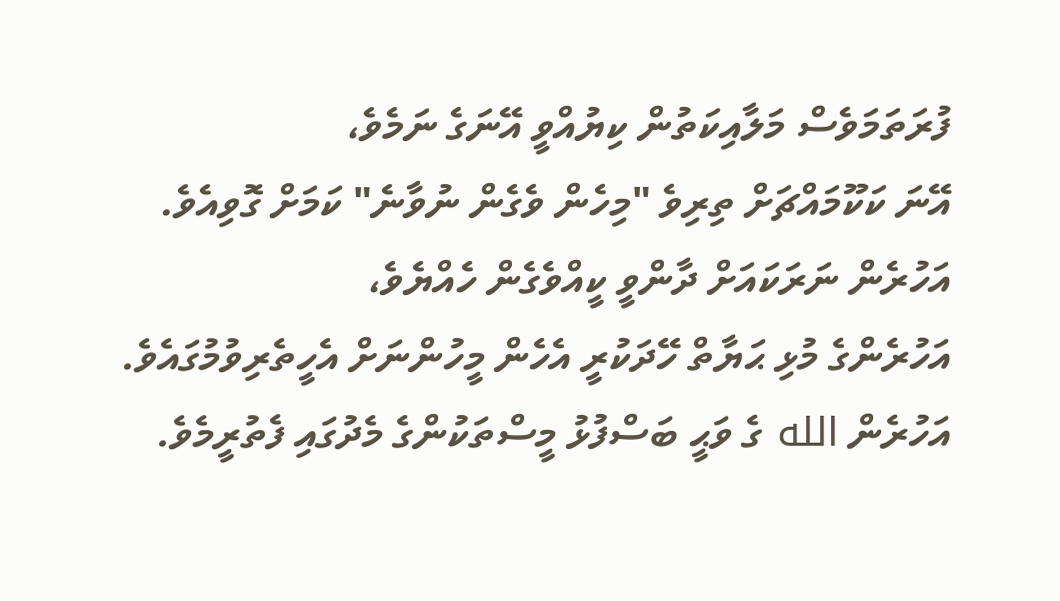ފުރަތަމަވެސް މަލާއިކަތުން ކިޔުއްވީ އޭނަގެ ނަމެވެ،
އޭނަ ކަކޫމައްޗަށް ތިރިވެ "މިހެން ވެގެން ނުވާނެ" ކަމަށް ގޮވިއެވެ.
އަހުރެން ނަރަކައަށް ދާންވީ ކީއްވެގެން ހެއްޔެވެ،
އަހުރެންގެ މުޅި ޙަޔާތް ހޭދަކުރީ އެހެން މީހުންނަށް އެހީތެރިވުމުގައެވެ.
އަހުރެން الله ގެ ވަޙީ ބަސްފުޅު މީސްތަކުންގެ މެދުގައި ފެތުރީމެވެ.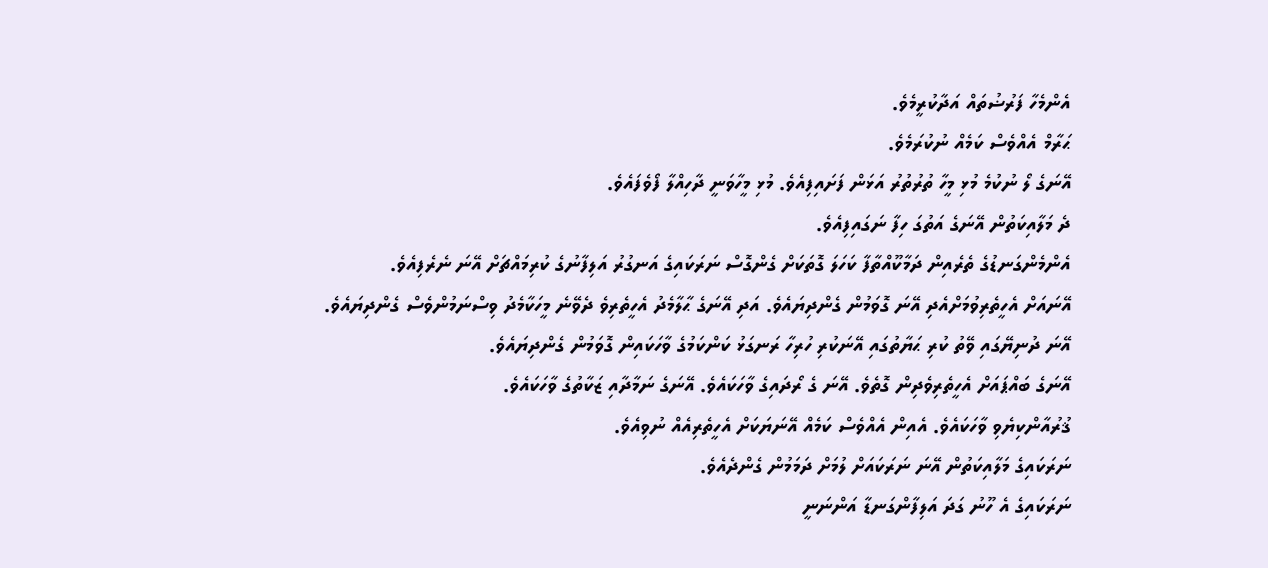އެންމެހާ ފަރުޟުތައް އަދާކުރީމެވެ.
ޙަރާމް އެއްވެސް ކަމެއް ނުކުރަމެވެ.
އޭނަގެ ލޯ ނުކުމެ މުޅި މީހާ ތުރުތުރު އަޅަން ފަށައިފިއެވެ. މުޅި މީހާވަނީ ދާހިއްލާ ފޯވެފައެވެ.
ދެ މަލާއިކަތުން އޭނަގެ އަތުގަ ހިފާ ނަގައިފިއެވެ.
އެންމެންގަނޑުގެ ތެރެއިން ދަމާކޫއްތާފާ ކަހަލަ ގޮތަކަށް ގެންގޮސް ނަރަކައިގެ އަނގުރު އަލިފާނުގެ ކުރިމައްޗަށް އޭނަ ނެރެފިއެވެ.
އޭނައަށް އެހީތެރިވުމަށްއެދި އޭނަ ގޮވަމުން ގެންދިޔައެވެ. އަދި އޭނަގެ ޙާލާމެދު އެހީތެރިވެ ދެވޭނެ މީހަކާމެދު ވިސްނަމުންވެސް ގެންދިޔައެވެ.
އޭނަ ދުނިޔޭގައި ވޭތު ކުރި ޙަޔާތުގައި އޭނަކުރި ހުރިހާ ރަނގަޅު ކަންކަމުގެ ވާހަކައިން ގޮވަމުން ގެންދިޔައެވެ.
އޭނަގެ ބައްޕައަށް އެހީތެރިވެދިން ގޮތެވެ. އޭނަ ގެ ރޯދައިގެ ވާހަކައެވެ. އޭނަގެ ނަމާދާއި ޒަކާތުގެ ވާހަކައެވެ.
ޤުރުއާންކިޔެވި ވާހަކައެވެ. އެއިން އެއްވެސް ކަމެއް އޭނަޔަކަށް އެހީތެރިއެއް ނުވިއެވެ.
ނަރަކައިގެ މަލާއިކަތުން އޭނަ ނަރަކައަށް ލުމަށް ދަމަމުން ގެންދެއެވެ.
ނަރަކައިގެ އެ ހޫނު ގަދަ އަލިފާންގަނޑާ އަންނަނީ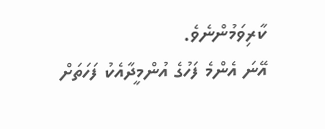ކާރިވަމުންނެވެ.
އޭނަ އެންމެ ފަހުގެ އުންމީދާއެކު ފަހަތަށް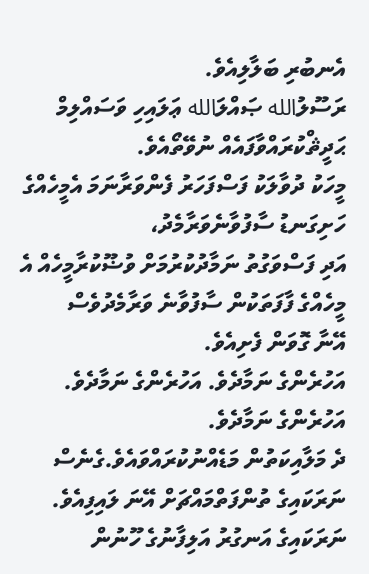އެނބުރި ބަލާލިއެވެ.
ރަސޫލުالله ޞައްލަالله ޢަލައިހި ވަސައްލިމް ޙަދީޘްކުރައްވާފައެއް ނުވޭތޯއެވެ.
މީހަކު ދުވާލަކު ފަސްފަހަރު ފެންވަރާނަމަ އެމީހެއްގެ ހަށިގަނޑު ސާފުވާނެވަރާމެދު،
އަދި ފަސްވަގުތު ނަމާދުކުރުމަށް ވުޟޫކުރާމީހެއް އެ މީހެއްގެ ފާފަތަކުން ސާފުވާނެ ވަރާމެދުވެސް
އޭނާ ގޮވަން ފެށިއެވެ.
އަހުރެންގެ ނަމާދެވެ. އަހުރެންގެ ނަމާދެވެ. އަހުރެންގެ ނަމާދެވެ.
ދެ މަލާއިކަތުން މަޑެއްނުކުރައްވައެވެ.ގެނެސް ނަރަކައިގެ ތުންފަތްމައްޗަށް އޭނަ ލައިފިއެވެ.
ނަރަކައިގެ އަނގުރު އަލިފާނުގެ ހޫނުން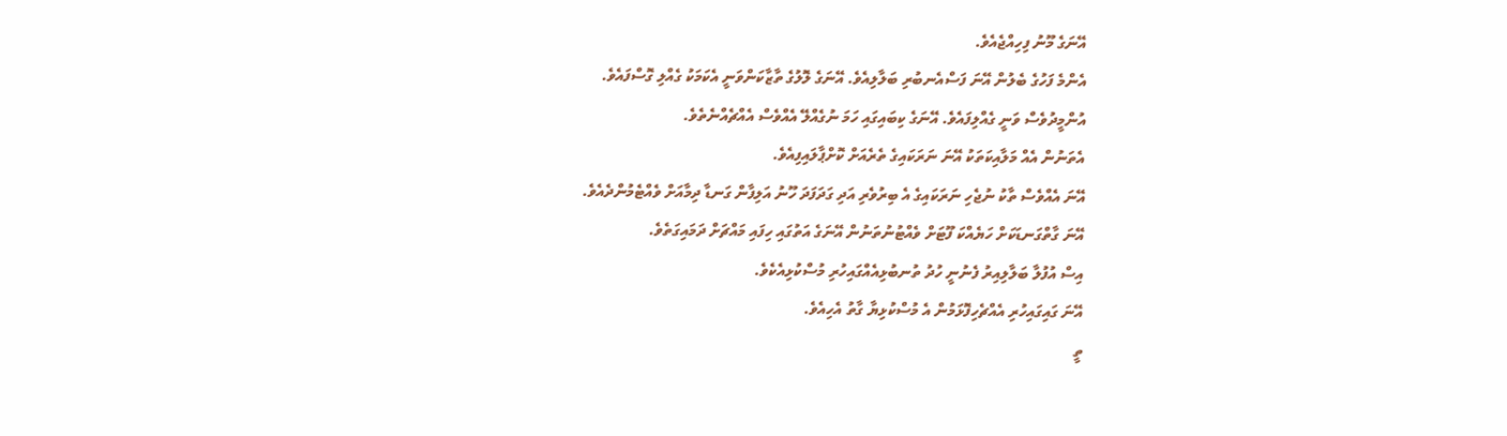އޭނަގެ މޫނު ފިހިއްޖެއެވެ.
އެންމެ ފަހުގެ ބެލުން އޭނަ ފަސްއެނބުރި ބަލާލިއެވެ. އޭނަގެ ލޮލުގެ ތާޒާކަންވަނީ އެކަމަކު ގެއްލި ގޮސްފައެވެ.
އުންމީދުވެސް ވަނީ ގެއްލިފައެވެ. އޭނަގެ ކިބައިގައި ހަމަ ނުގެއްލޭ އެއްވެސް އެއްޗެއްނެތެވެ.
އެތަނުން އެއް މަލާއިކަތަކު އޭނަ ނަރަކައިގެ ތެރެއަށް ކޮށްޕާލައިފިއެވެ.
އޭނަ އެއްވެސް ތާކު ނުޖެހި ނަރަކައިގެ އެ ބިރުވެރި އަދި ގަދަފަދަ ހޫނު އަލިފާން ގަނޑާ ދިމާއަށް ވެއްޓެމުންދެއެވެ.
އޭނަ ގާތްގަނޑަކަށް ހަޔެއްކަ ފޫޓަށް ވެއްޓުނުތަނުން އޭނަގެ އަތުގައި ހިފައި މައްޗަށް ދަމައިގަތެވެ.
އިސް އުފުލާ ބަލާލިއިރު ފެނުނީ ހުދު ތުނބުޅިއެއްގައިހުރި މުސްކުޅިއެކެވެ.
އޭނަ ގައިގައިހުރި އެއްޗެހިފޮޅަމުން އެ މުސްކުޅިޔާ ގާތު އެހިއެވެ.
ތީ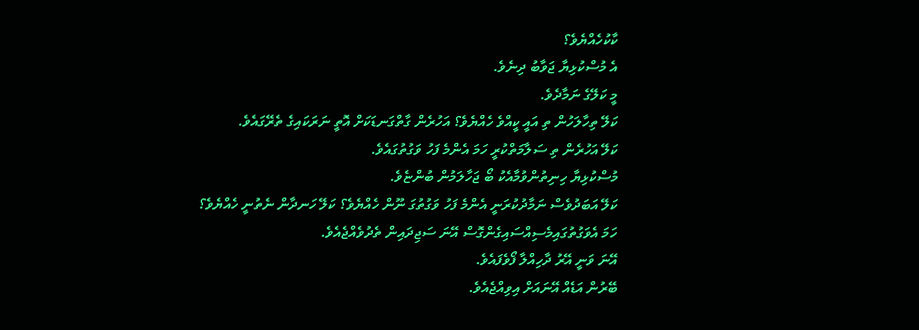ކާކުހެއްޔެވެ؟
އެ މުސްކުޅިޔާ ޖަވާބު ދިނެވެ.
މީ ކަލޭގެ ނަމާދެވެ.
ކަލޭ ތިހާލަހުން ތި އައީ ކީއްވެ ހެއްޔެވެ؟ އަހުރެން ގާތްގަނޑަކަށް އޮތީ ނަރަކައިގެ ތެރޭގައެވެ.
ކަލޭ އަހުރެން ތި ސަލާމަތްކުރީ ހަމަ އެންމެ ފަހު ވަގުތުގައެވެ.
މުސްކުޅިޔާ ހިނިތުންވުމާއެކު ބޯ ޖަހާލަމުން ބުންޏެވެ.
ކަލޭ އަބަދުވެސް ނަމާދުކުރަނީ އެންމެ ފަހު ވަގުތުގަ ނޫން ހެއްޔެވެ؟ ކަލޭ ހަނދާން ނެތުނީ ހެއްޔެވެ؟
ހަމަ އެވަގުތުގައިމެސިއްސައިގެންގޮސް އޭނަ ސަޖިދައިން ތެދުވެއްޖެއެވެ.
އޭނަ ވަނީ އޭރު ދާހިއްލާ ފޯވެފައެވެ.
ބޭރުން އަޑެއް އޭނައަށް އިވިއްޖެއެވެ.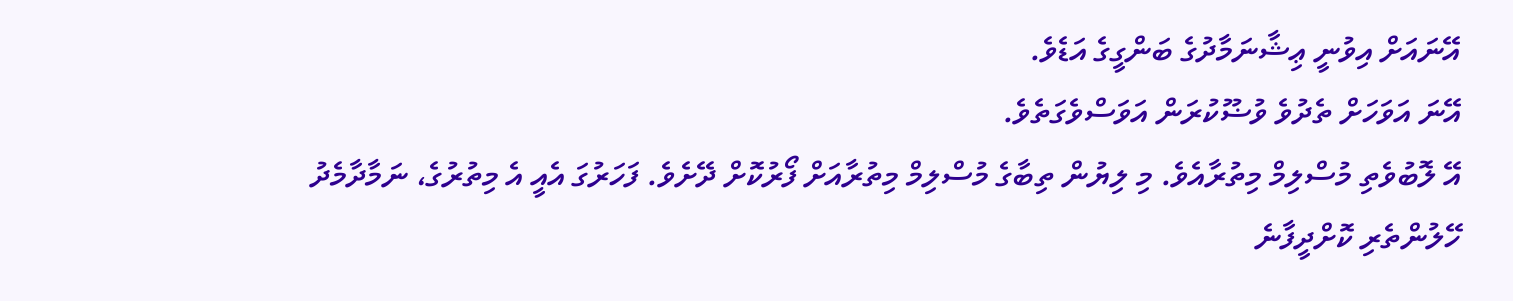އޭނައަށް އިވުނީ ޢިޝާނަމާދުގެ ބަންގީގެ އަޑެވެ.
އޭނަ އަވަހަށް ތެދުވެ ވުޟޫކުރަން އަވަސްވެގަތެވެ.
އޭ ލޮބުވެތި މުސްލިމް މިތުރާއެވެ. މި ލިޔުން ތިބާގެ މުސްލިމް މިތުރާއަށް ފޯރުކޮށް ދޭށެވެ. ފަހަރުގަ އެއީ އެ މިތުރުގެ، ނަމާދާމެދު ހޭލުންތެރި ކޮށްދީފާނެ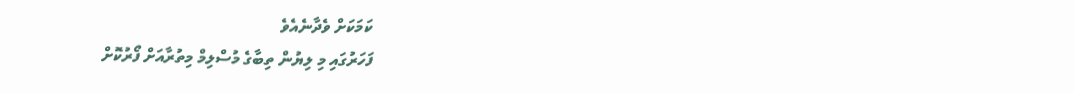ކަމަކަށް ވެދާނެއެވެ
ފަހަރުގައި މި ލިޔުން ތިބާގެ މުސްލިމް މިތުރާއަށް ފޯރުކޮށް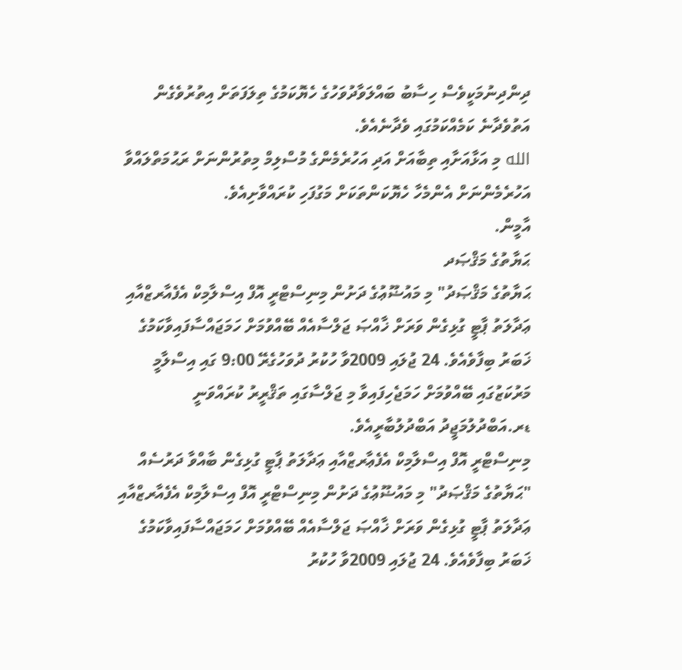ދިންދިނުމަކީވެސް ހިސާބު ބައްލަވާދުވަހުގެ ހެޔޮކަމުގެ ތިލަފަތަށް އިތުރުވެގެން އަތުވެދާނެ ކަމެއްކަމުގައި ވެދާނެއެވެ.
الله މި އަޅާއަށާއި ތިބާއަށް އަދި އަހުރެމެންގެ މުސްލިމް މިތުރުންނަށް ރަޙުމަތްލައްވާ އަހުރެމެންނަށް އެންމެހާ ހެޔޮކަންތަކަށް މަގުފަހި ކުރައްވާށިއެވެ.
އާމީން.
ޙަޔާތުގެ މަޤްޞަދ
ޙަޔާތުގެ މަޤްޞަދު" މި މައުޟޫޢުގެ ދަށުން މިނިސްޓްރީ އޮފް އިސްލާމިކް އެފެއާރޒްއާއި ޢަދާލަތު ޕާޓީ ގުޅިގެން ވަރަށް ޚާއްޞަ ޖަލްސާއެއް ބޭއްވުމަށް ހަމަޖައްސާފައިވާކަމުގެ ޚަބަރު ބިފާވެއެވެ. 24 ޖުލައި 2009ވާ ހުކުރު ދުވަހުގެރޭ 9:00 ގައި އިސްލާމީ މަރުކަޒުގައި ބޭއްވުމަށް ހަމަޖެހިފައިވާ މި ޖަލްސާގައި ތަޤްރީރު ކުރައްވަނީ ޑރ.އަބްދުލުމަޖީދު އަބްދުލުބާރީއެވެ.
މިނިސްޓްރީ އޮފް އިސްލާމިކް އެފެޢާރޒްއާއި ޢަދާލަތު ޕާޓީ ގުޅިގެން ބާއްވާ ދަރުސެއް
"ޙަޔާތުގެ މަޤްޞަދު" މި މައުޟޫޢުގެ ދަށުން މިނިސްޓްރީ އޮފް އިސްލާމިކް އެފެއާރޒްއާއި ޢަދާލަތު ޕާޓީ ގުޅިގެން ވަރަށް ޚާއްޞަ ޖަލްސާއެއް ބޭއްވުމަށް ހަމަޖައްސާފައިވާކަމުގެ ޚަބަރު ބިފާވެއެވެ. 24 ޖުލައި 2009ވާ ހުކުރު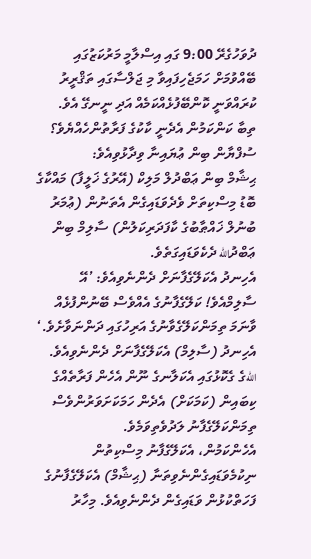ދުވަހުގެރޭ 9:00 ގައި އިސްލާމީ މަރުކަޒުގައި ބޭއްވުމަށް ހަމަޖެހިފައިވާ މި ޖަލްސާގައި ތަޤްރީރު ކުރައްވަނީ ކޮންބޭފުޅެއްކަމެއް އަދި ނީނގޭ އެވެ.
ތިބާ ކަންކަމުން އެދެނީ ކާކުގެ ފަރާތުންހެއްޔެވެ؟
ސުފްޔާން ބިން ޢުޔައިނާ ވިދާޅުވިއެވެ:
ޙިޝާމް ބިން ޢަބްދުލް މަލިކް (އޭރުގެ ޚަލީފާ) މައްކާގެ ބޮޑު މިސްކިތަށް ވެދެވަޑައިގެން އެތަނުން (ޢުމަރު ބުނުލް ޚައްޠާބުގެ ކާފަދަރިކަލުން) ސާލިމް ބިން ޢަބްދުالله ދެކެވަޑައިގަތެވެ.
އެހިނދު އެކަލޭގެފާނަށް ދެންނެވިއެވެ: ’އޭ ސާލިމްއެވެ! ކަލޭގެފާނުގެ އެއްވެސް ބޭނުންފުޅެއް ވާނަމަ ތިމަންކަލޭގެވާނުގެ އަރިހުގައި ދަންނަވާށެވެ.‘
އެހިނދު (ސާލިމް) އެކަލޭގެފާނަށް ދެންނެވިއެވެ. اللهގެ ގެކޮޅުގައި އެކަލާނގެ ނޫން އެހެން ފަރާތެއްގެ ކިބައިން (ކަމަކަށް) އެދެން ހަމަކަށަވަރުންވެސް ތިމަންކަލޭގެފާނު ލަދުވެތިވަމެވެ.
އެހެންކަމުން، އެކަލޭގެފާނު މިސްކިތުން ނިކުމެވަޑައިގެންނެވިތަނާ (ޙިޝާމް) އެކަލޭގެފާނުގެ ފަހަތްކުޅުން ވަޑައިގެން ދެންނެވިއެވެ. މިހާރު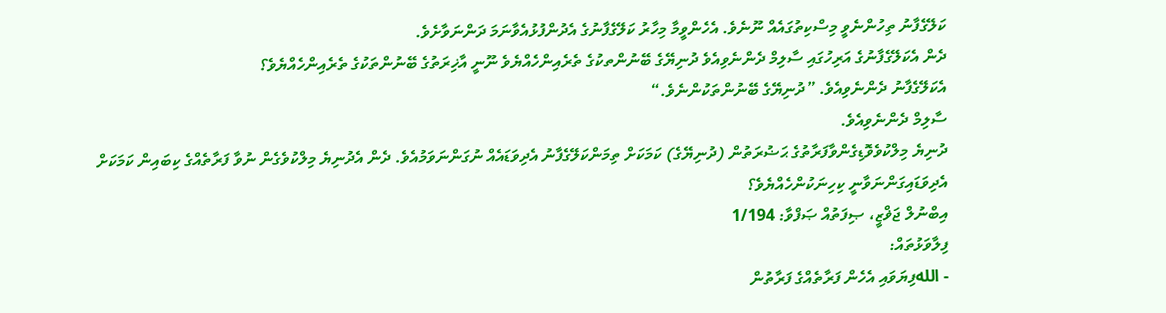ކަލޭގެފާނު ތިހުންނެވީ މިސްކިތުގައެއް ނޫނެވެ. އެހެންވީމާ މިހާރު ކަލޭގެފާނުގެ އެދުންފުޅުއެވާނަމަ ދަންނަވާށެވެ.
ދެން އެކަލޭގެފާނުގެ އަރިހުގައި ސާލިމް ދެންނެވިއެވެ ދުނިޔޭގެ ބޭނުންތކުގެ ތެރެއިންހެއްޔެވެ ނޫނީ އާޚިރަތުގެ ބޭނުންތަކުގެ ތެރެއިންހެއްޔެވެ؟
އެކަލޭގެފާނު ދެންނެވިއެވެ. ”ދުނިޔޭގެ ބޭނުންތަކުންނެވެ.“
ސާލިމް ދެންނެވިއެވެ.
ދުނިޔެ މިލްކުވެވޮޑިގެންވާފަރާތުގެ ޙަޟުރަތުން (ދުނިޔޭގެ) ކަމަކަށް ތިމަންކަލޭގެފާނު އެދިވަޑައެއް ނުގަންނަވަމުއެވެ. ދެން އެދުނިޔެ މިލްކުވެގެން ނުވާ ފަރާތެއްގެ ކިބައިން ކަމަކަށް އެދިވަޑައިގަންނަވާނީ ކިހިނަކުންހެއްޔެވެ؟
އިބްނުލް ޖަޥްޒީ، ޞިފަތުއް ޞަފްވާ: 1/194
ފިލާވަޅުތައް:
- اللهފިޔަވައި އެހެން ފަރާތެއްގެ ފަރާތުން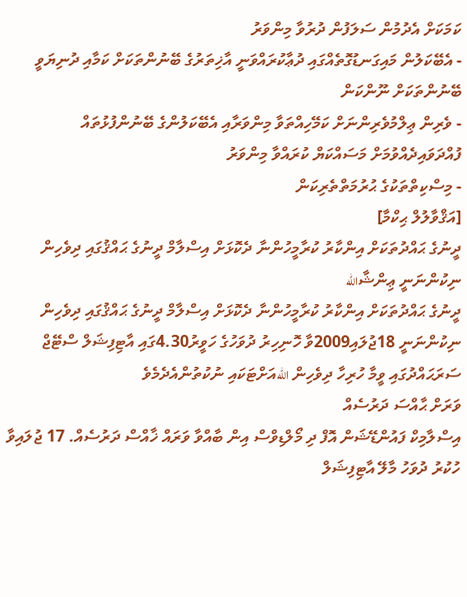ކަމަކަށް އެދުމުން ސަލަފުން ދުރުވާ މިންވަރު
- އެބޭކަލުން މައިގަނޑުގޮތެއްގައި ދުޢާކުރައްވަނީ އާޚިތަރުގެ ބޭނުންތަކަށް ކަމާއި ދުނިޔަވީ ބޭނުންތަކަށް ނޫންކަން
- ވެރިން ޢިލްމުވެރިންނަށް ކަމޭހިއްތަވާ މިންވަރާއި އެބޭކަލުންގެ ބޭނުންފުޅުތައް ފުއްދަވައިދެއްވުމަށް މަސައްކަޔް ކުރައްވާ މިންވަރު
- މިސްކިތްތަކުގެ ޙުރުމަތްތެރިކަން
[އަޤްވާލުލް ޙިކްމާ]
ދީނުގެ ޙައްދުތަކަށް އިންކާރު ކުރާމީހުންނާ ދެކޮޅަށް އިސްލާމް ދީނުގެ ޙައްޤުގައި ދިވެހިން ނިކުންނަނީ ޢިންޝާالله
ދީނުގެ ޙައްދުތަކަށް އިންކާރު ކުރާމީހުންނާ ދެކޮޅަށް އިސްލާމް ދީނުގެ ޙައްޤުގައި ދިވެހިން ނިކުންނަނީ 18ޖުލައި2009ވާ ހޮނިހިރު ދުވަހުގެ ހަވީރު4.30ގައި އާޓިފިޝަލް ސްޓޭޖް ސަރަޙައްދުގައި ވީމާ ހުރިހާ ދިވެހިން اللهއަށްޓަކައި ނުކުތުންއެދެމެވެ
ވަރަށް ޙާއްސަ ދަރުސެއް
އިސްލާމިކް ފައުންޑޭޝަން އޮފް ދި މޯލްޑިވްސް އިން ބާއްވާ ވަރައް ޚާއްސް ދަރުސެއް. 17 ޖުލައިވާ ހުކުރު ދުވަހު މާލޭ އާޓިފިޝަލް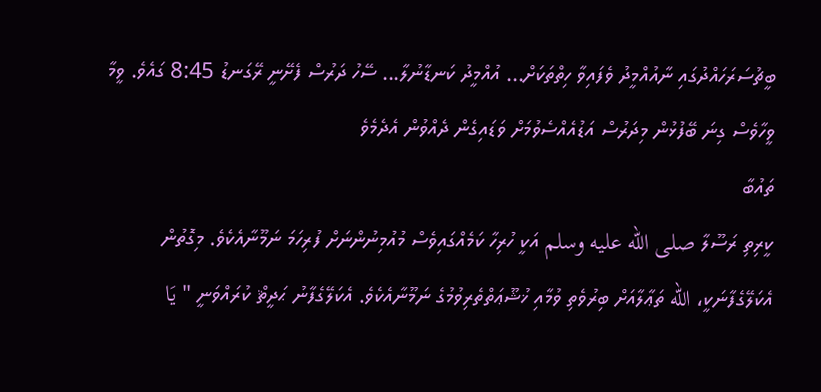ބީޗުސަރަހައްދުގައި ނާއުއްމީދު ވެފައިވާ ހިތްތަކަށް... އުއްމީދު ކަނޑާނުލާ... ސޭހު ދަރުސް ފެށޭނީ ރޭގަނޑު 8:45 ގައެވެ. ވީމާ ވީހާވެސް ގިނަ ބޭފުޅުން މިދަރުސް އަޑުއެއްސެވުމަށް ވަޑައިގެން ދެއްވުން އެދެމެވެ
ތައުބާ
ކީރިތި ރަސޫލާ صلى الله عليه وسلم އަކީ ހުރިހާ ކަމެއްގައިވެސް މުއުމިނުންނަށް ފުރިހަމަ ނަމޫނާއެކެވެ. މިގޮތުން އެކަލޭގެފާނަކީ، الله ތަޢާލާއަށް ބިރުވެތި ވުމާއި ޚުޝޫޢަތްތެރިވުމުގެ ނަމޫނާއެކެވެ. އެކަލޭގެފާނު ޙަދީޘް ކުރައްވަނީ " يَا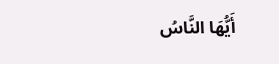أَيُّهَا النَّاسُ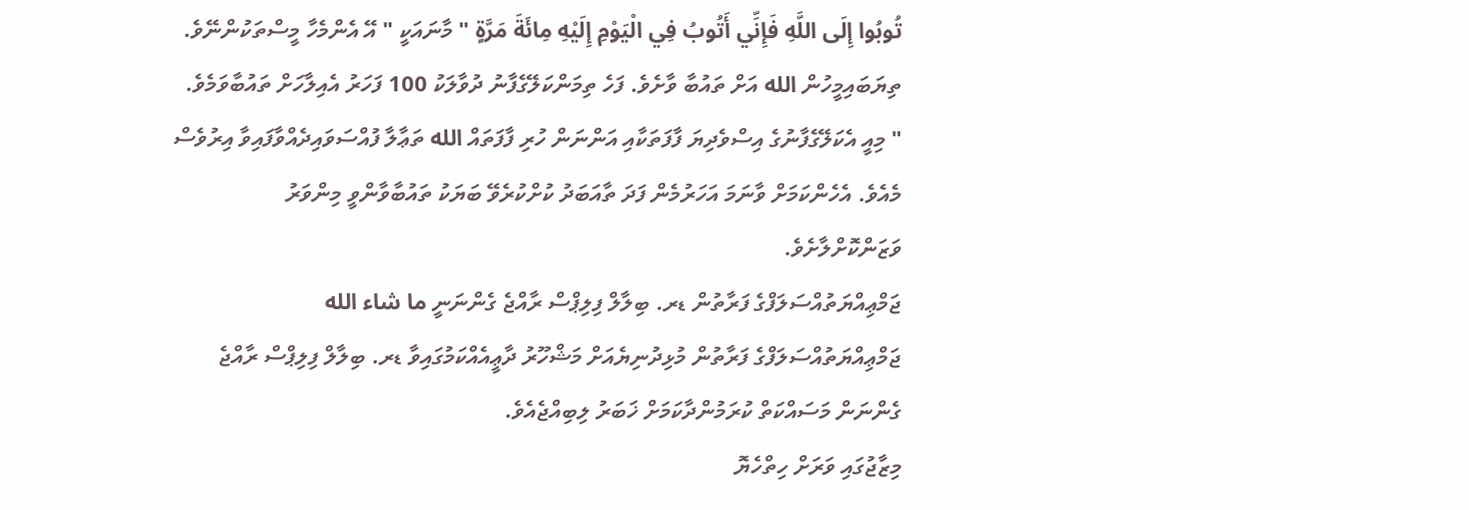تُوبُوا إِلَى اللَّهِ فَإِنِّي أَتُوبُ فِي الْيَوْمِ إِلَيْهِ مِائَةَ مَرَّةٍ " މާނައަކީ " އޭ އެންމެހާ މީސްތަކުންނޭވެ. ތިޔަބައިމީހުން الله އަށް ތައުބާ ވާށެވެ. ފަހެ ތިމަންކަލޭގެފާނު ދުވާލަކު 100 ފަހަރު އެއިލާހަށް ތައުބާވަމެވެ. " މިއީ އެކަލޭގެފާނުގެ އިސްވެދިޔަ ފާފަތަކާއި އަންނަން ހުރި ފާފަތައް الله ތަޢާލާ ފުއްސަވައިދެއްވާފައިވާ އިރުވެސް މެއެވެ. އެހެންކަމަށް ވާނަމަ އަހަރުމެން ފަދަ ތާއަބަދު ކުށްކުރެވޭ ބަޔަކު ތައުބާވާންވީ މިންވަރު ވަޒަންކޮށްލާށެވެ.
ޖަމްޢިއްޔަތުއްސަލަފްގެ ފަރާތުން ޑރ. ބިލާލް ފިލިޕްސް ރާއްޖެ ގެންނަނީ ما شاء الله
ޖަމްޢިއްޔަތުއްސަލަފްގެ ފަރާތުން މުޅިދުނިޔެއަށް މަޝްހޫރު ދާޢީއެއްކަމުގައިވާ ޑރ. ބިލާލް ފިލިޕްސް ރާއްޖެ ގެންނަން މަސައްކަތް ކުރަމުންދާކަމަށް ޚަބަރު ލިބިއްޖެއެވެ.
މިޒާޖުގައި ވަރަށް ހިތްހެޔޮ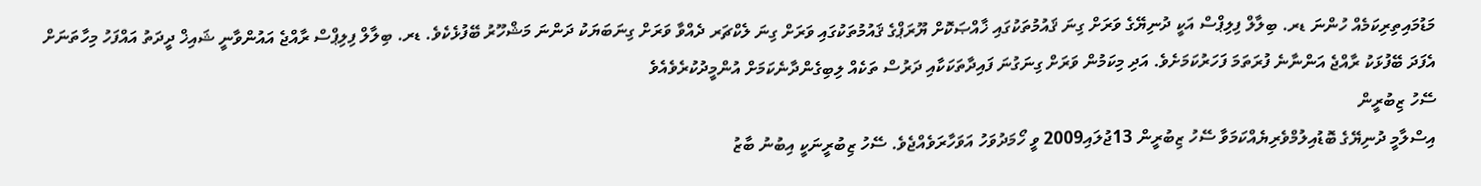މަޑުމައިތިރިކަމެއް ހުންނަ ޑރ. ބިލާލް ފިލިޕްސް އަކީ ދުނިޔޭގެ ވަރަށް ގިނަ ޤައުމުތަކުގައި ޚާއްޞަކޮށް ޔޫރަޕްގެ ޤައުމުތަކުގައި ވަރަށް ގިނަ ލެކްޗަރ ދެއްވާ ވަރަށް ގިނަބަޔަކު ދަންނަ މަޝްހޫރު ބޭފުޅެކެވެ. ޑރ. ބިލާލް ފިލިޕްސް ރާއްޖެ އައުންވާނީ ޝައިޚް ދީދަތު އައްފަހު މިހާތަނަށް އެފަދަ ބޭފުޅަކު ރާއްޖެ އަންނާނެ ފުރަތަމަ ފަހަރުކަމަށެވެ. އަދި މިކަމުން ވަރަށް ގިނަގުނަ ފައިދާތަކަކާއި ދަރުސް ތަކެއް ލިބިގެންދާނެކަމަށް އުންމީދުކުރެވެއެވެ
ސޭހު ޒިބުރީން
އިސްލާމީ ދުނިޔޭގެ ބޮޑުއިލުމްވެރިޔެއްކަމަވާ ސޭހު ޒިބުރީން 13ޖުލައި2009 ވީ ހޯމަދުވަހު އަވަހާރަވެއްޖެވެ. ސޭހު ޒިބުރީނަކީ އިބުނު ބާޒު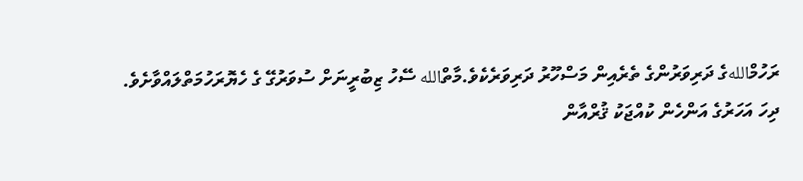ރަހުމްاللهގެ ދަރިވަރުންގެ ތެރެއިން މަސްހޫރު ދަރިވަރެކެވެ.މާތްالله ސޭހު ޒިބުރީނަށް ސުވަރުގޭ ގެ ހެޔޮރަހުމަތްލައްވާށެވެ.
ދިހަ އަހަރުގެ އަންހެން ކުއްޖަކު ޤުރްއާން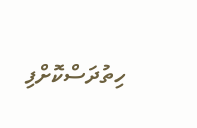ހިތުދަސްކޮށްފި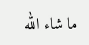ما شاء الله